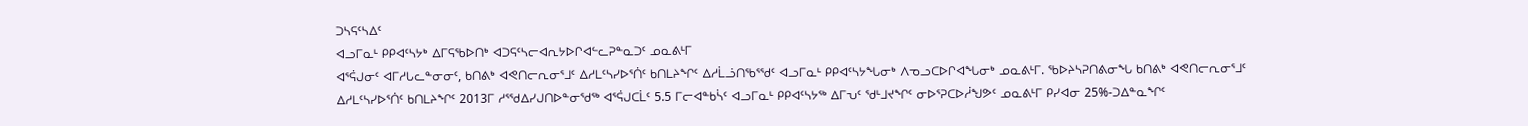ᑐᓴᕋᑦᓴᐃᑦ
ᐊᓗᒥᓇᒻ ᑭᑭᐊᑦᓴᔭᒃ ᐃᒥᕋᖃᐅᑎᒃ ᐊᑐᕋᑦᓴᓕᐊᕆᔭᐅᒋᐊᓪᓚᕈᓐᓇᑐᑦ ᓄᓇᕕᒻᒥ
ᐊᕐᕌᒍᓂᑦ ᐊᒥᓱᒐᓚᓐᓂᓂᑦ, ᑲᑎᕕᒃ ᐊᕙᑎᓕᕆᓂᕐᒧᑦ ᐃᓱᒪᑦᓴᓯᐅᕐᑏᑦ ᑲᑎᒪᔨᖏᑦ ᐃᓱᒫᓘᑎᖃᕐᖁᑦ ᐊᓗᒥᓇᒻ ᑭᑭᐊᑦᓴᔭᖓᓂᒃ ᐱᓀᓗᑕᐅᒋᐊᖓᓂᒃ ᓄᓇᕕᒻᒥ. ᖃᐅᔨᓴᕈᑎᕕᓂᖓ ᑲᑎᕕᒃ ᐊᕙᑎᓕᕆᓂᕐᒧᑦ ᐃᓱᒪᑦᓴᓯᐅᕐᑏᑦ ᑲᑎᒪᔨᖏᑦ 2013ᒥ ᓱᕐᖁᐃᓯᒍᑎᐅᓐᓂᖁᖅ ᐊᕐᕌᒍᑕᒫᑦ 5.5 ᒥᓕᐊᓐᑲᓵᑦ ᐊᓗᒥᓇᒻ ᑭᑭᐊᑦᓴᔭᖅ ᐃᒥᕃᑦ ᖁᒻᒧᔪᖏᑦ ᓂᐅᕐᕈᑕᐅᓲᖑᕗᑦ ᓄᓇᕕᒻᒥ ᑭᓯᐊᓂ 25%-ᑐᐃᓐᓇᖏᑦ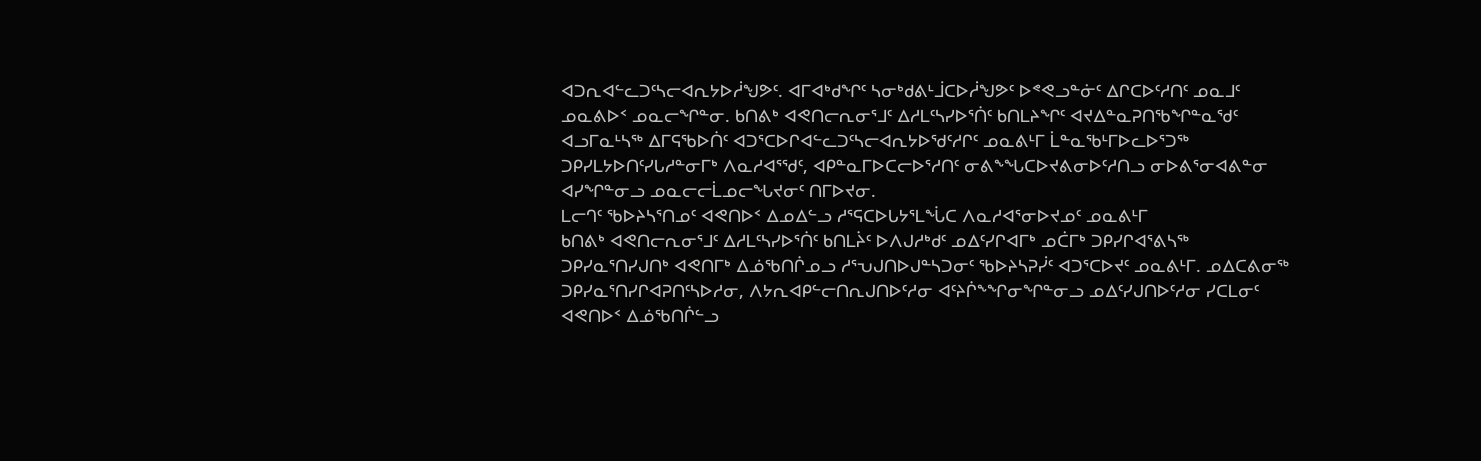ᐊᑐᕆᐊᓪᓚᑐᑦᓴᓕᐊᕆᔭᐅᓲᖑᕗᑦ. ᐊᒥᐊᒃᑯᖏᑦ ᓴᓂᒃᑯᕕᒻᒨᑕᐅᓲᖑᕗᑦ ᐅᕝᕙᓗᓐᓃᑦ ᐃᒋᑕᐅᑦᓱᑎᑦ ᓄᓇᒧᑦ ᓄᓇᕕᐅᑉ ᓄᓇᓕᖏᓐᓂ. ᑲᑎᕕᒃ ᐊᕙᑎᓕᕆᓂᕐᒧᑦ ᐃᓱᒪᑦᓴᓯᐅᕐᑏᑦ ᑲᑎᒪᔨᖏᑦ ᐊᔪᐃᓐᓇᕈᑎᖃᖏᓐᓇᖁᑦ ᐊᓗᒥᓇᒻᓴᖅ ᐃᒥᕋᖃᐅᑏᑦ ᐊᑐᕐᑕᐅᒋᐊᓪᓚᑐᑦᓴᓕᐊᕆᔭᐅᖁᑦᓱᒋᑦ ᓄᓇᕕᒻᒥ ᒫᓐᓇᖃᒻᒥᐅᓚᐅᕐᑐᖅ ᑐᑭᓯᒪᔭᐅᑎᑦᓯᒐᓱᓐᓂᒥᒃ ᐱᓇᓱᐊᕐᖁᑦ, ᐊᑭᓐᓇᒥᐅᑕᓕᐅᕐᓱᑎᑦ ᓂᕕᖕᖓᑕᐅᔪᕕᓂᐅᑦᓱᑎᓗ ᓂᐅᕕᕐᓂᐊᕕᓐᓂ ᐊᓯᖏᓐᓂᓗ ᓄᓇᓕᓕᒫᓄᓕᖓᔪᓂᑦ ᑎᒥᐅᔪᓂ.
ᒪᓕᒉᑦ ᖃᐅᔨᓴᕐᑎᓄᑦ ᐊᕙᑎᐅᑉ ᐃᓄᐃᓪᓗ ᓱᕐᕋᑕᐅᒐᔭᕐᒪᖔᑕ ᐱᓇᓱᐊᕐᓂᐅᔪᓄᑦ ᓄᓇᕕᒻᒥ
ᑲᑎᕕᒃ ᐊᕙᑎᓕᕆᓂᕐᒧᑦ ᐃᓱᒪᑦᓴᓯᐅᕐᑏᑦ ᑲᑎᒪᔩᑦ ᐅᐱᒍᓱᒃᑯᑦ ᓄᐃᑦᓯᒋᐊᒥᒃ ᓄᑖᒥᒃ ᑐᑭᓯᒋᐊᕐᕕᓴᖅ ᑐᑭᓯᓇᕐᑎᓯᒍᑎᒃ ᐊᕙᑎᒥᒃ ᐃᓅᖃᑎᒌᓄᓗ ᓱᕐᕃᒍᑎᐅᒍᓐᓴᑐᓂᑦ ᖃᐅᔨᓴᕈᓰᑦ ᐊᑐᕐᑕᐅᔪᑦ ᓄᓇᕕᒻᒥ. ᓄᐃᑕᕕᓂᖅ ᑐᑭᓯᓇᕐᑎᓯᒋᐊᕈᑎᑦᓴᐅᓱᓂ, ᐱᔭᕆᐊᑭᓪᓕᑎᕆᒍᑎᐅᑦᓱᓂ ᐊᑦᔨᒌᖕᖏᓂᖏᓐᓂᓗ ᓄᐃᑦᓯᒍᑎᐅᑦᓱᓂ ᓯᑕᒪᓂᑦ ᐊᕙᑎᐅᑉ ᐃᓅᖃᑎᒌᓪᓗ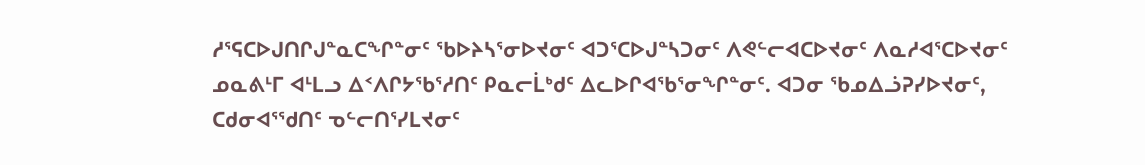ᓱᕐᕋᑕᐅᒍᑎᒋᒍᓐᓇᑕᖏᓐᓂᑦ ᖃᐅᔨᓴᕐᓂᐅᔪᓂᑦ ᐊᑐᕐᑕᐅᒍᓐᓴᑐᓂᑦ ᐱᕙᓪᓕᐊᑕᐅᔪᓂᑦ ᐱᓇᓱᐊᕐᑕᐅᔪᓂᑦ ᓄᓇᕕᒻᒥ ᐊᒻᒪᓗ ᐃᑉᐱᒋᔭᖃᕐᓱᑎᑦ ᑭᓇᓕᒫᒃᑯᑦ ᐃᓚᐅᒋᐊᖃᕐᓂᖏᓐᓂᑦ. ᐊᑐᓂ ᖃᓄᐃᓘᕈᓯᐅᔪᓂᑦ, ᑕᑯᓂᐊᕐᖁᑎᑦ ᓀᓪᓕᑎᕐᓯᒪᔪᓂᑦ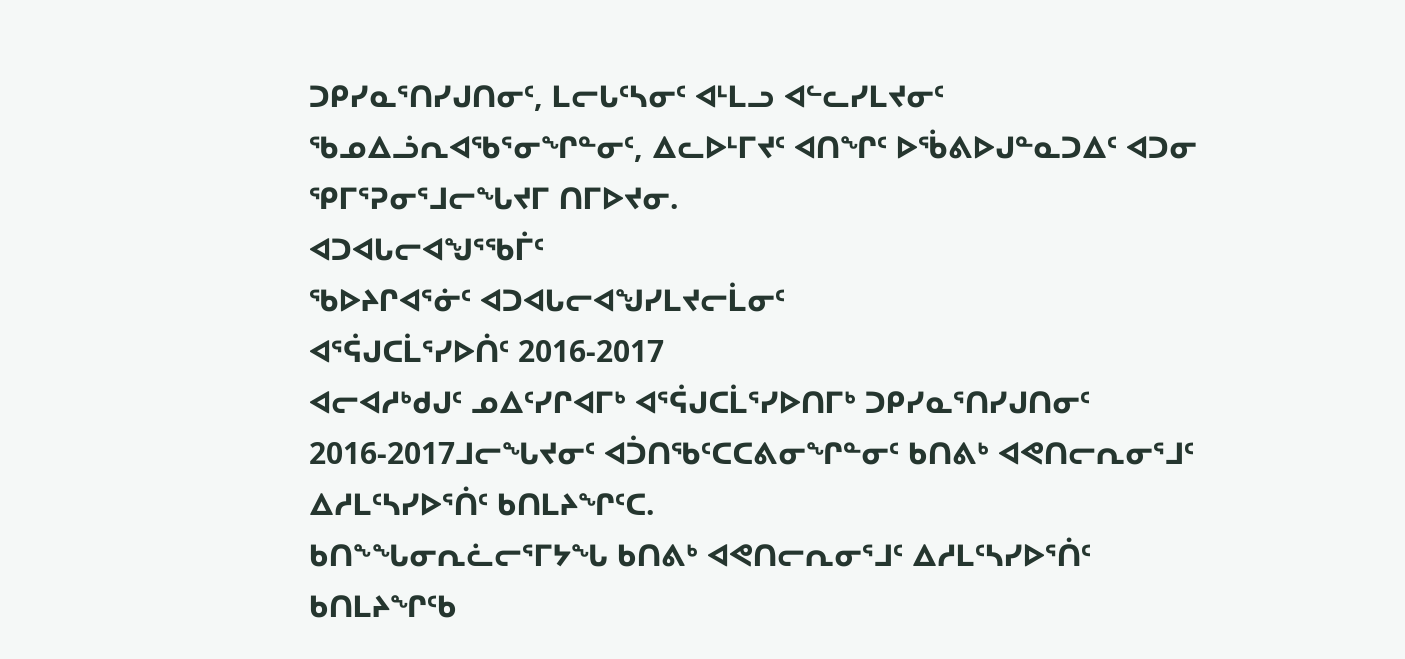ᑐᑭᓯᓇᕐᑎᓯᒍᑎᓂᑦ, ᒪᓕᒐᑦᓴᓂᑦ ᐊᒻᒪᓗ ᐊᓪᓚᓯᒪᔪᓂᑦ ᖃᓄᐃᓘᕆᐊᖃᕐᓂᖏᓐᓂᑦ, ᐃᓚᐅᒻᒥᔪᑦ ᐊᑎᖏᑦ ᐅᖄᕕᐅᒍᓐᓇᑐᐃᑦ ᐊᑐᓂ ᕿᒥᕐᕈᓂᕐᒧᓕᖓᔪᒥ ᑎᒥᐅᔪᓂ.
ᐊᑐᐊᒐᓕᐊᖑᕐᖃᒦᑦ
ᖃᐅᔨᒋᐊᕐᓃᑦ ᐊᑐᐊᒐᓕᐊᖑᓯᒪᔪᓕᒫᓂᑦ
ᐊᕐᕌᒍᑕᒫᕐᓯᐅᑏᑦ 2016-2017
ᐊᓕᐊᓱᒃᑯᒍᑦ ᓄᐃᑦᓯᒋᐊᒥᒃ ᐊᕐᕌᒍᑕᒫᕐᓯᐅᑎᒥᒃ ᑐᑭᓯᓇᕐᑎᓯᒍᑎᓂᑦ 2016-2017ᒧᓕᖓᔪᓂᑦ ᐊᑑᑎᖃᑦᑕᑕᕕᓂᖏᓐᓂᑦ ᑲᑎᕕᒃ ᐊᕙᑎᓕᕆᓂᕐᒧᑦ ᐃᓱᒪᑦᓴᓯᐅᕐᑏᑦ ᑲᑎᒪᔨᖏᑦᑕ.
ᑲᑎᖕᖓᓂᕆᓛᓕᕐᒥᔭᖓ ᑲᑎᕕᒃ ᐊᕙᑎᓕᕆᓂᕐᒧᑦ ᐃᓱᒪᑦᓴᓯᐅᕐᑏᑦ ᑲᑎᒪᔨᖏᑦᑲ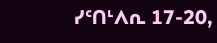ᓯᑦᑎᒻᐱᕆ 17-20,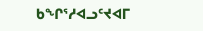ᑲᖏᕐᓱᐊᓗᑦᔪᐊᒥ